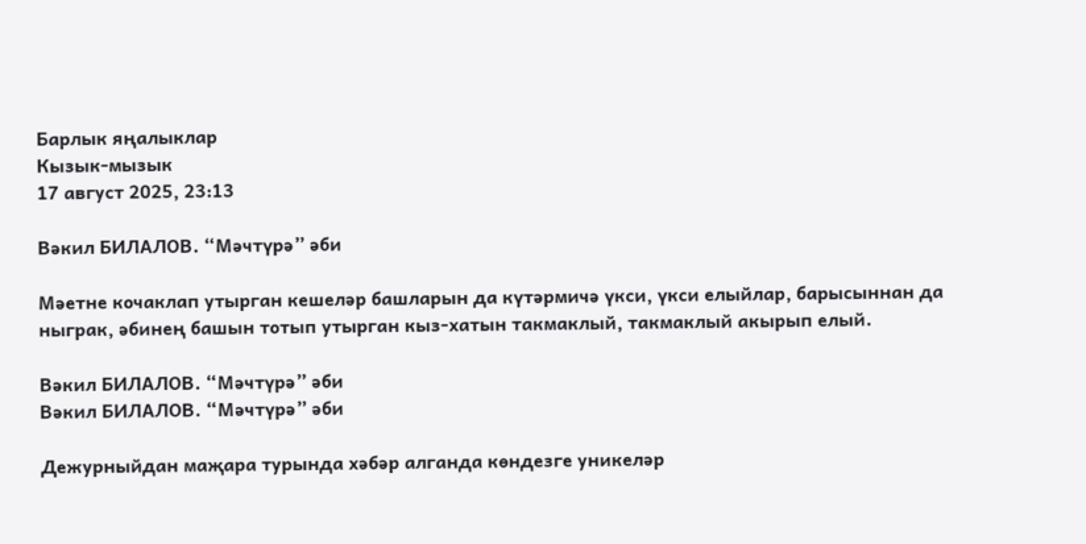Барлык яңалыклар
Кызык-мызык
17 август 2025, 23:13

Вәкил БИЛАЛОВ. “Мәчтүрә” әби

Мәетне кочаклап утырган кешеләр башларын да күтәрмичә үкси, үкси елыйлар, барысыннан да ныграк, әбинең башын тотып утырган кыз-хатын такмаклый, такмаклый акырып елый.

Вәкил БИЛАЛОВ. “Мәчтүрә” әби
Вәкил БИЛАЛОВ. “Мәчтүрә” әби

Дежурныйдан маҗара турында хәбәр алганда көндезге уникеләр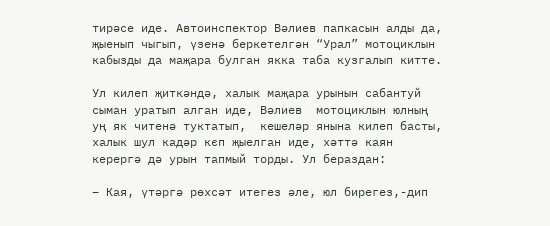тирәсе иде. Автоинспектор Вәлиев папкасын алды да, җыенып чыгып, үзенә беркетелгән “Урал” мотоциклын кабызды да маҗара булган якка таба кузгалып китте.

Ул килеп җиткәндә, халык маҗара урынын сабантуй сыман уратып алган иде, Вәлиев  мотоциклын юлның уң як читенә туктатып,  кешеләр янына килеп басты, халык шул кадәр кєп җыелган иде, хәттә каян керергә дә урын тапмый торды. Ул бераздан:

– Кая, үтәргә рөхсәт итегез әле, юл бирегез,-дип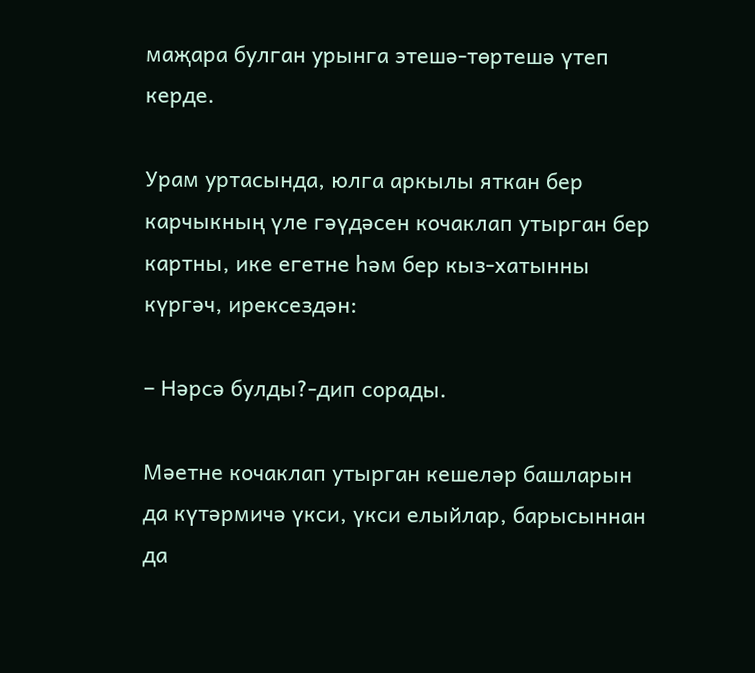маҗара булган урынга этешә-төртешә үтеп керде.

Урам уртасында, юлга аркылы яткан бер карчыкның үле гәүдәсен кочаклап утырган бер картны, ике егетне һәм бер кыз-хатынны күргәч, ирексездән:

– Нәрсә булды?-дип сорады.

Мәетне кочаклап утырган кешеләр башларын да күтәрмичә үкси, үкси елыйлар, барысыннан да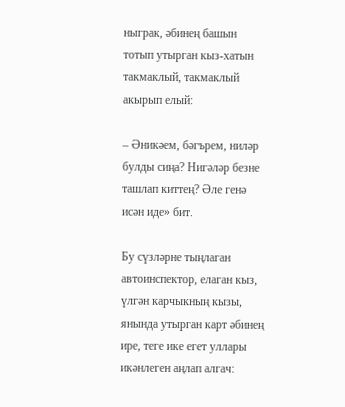ныграк, әбинең башын тотып утырган кыз-хатын такмаклый, такмаклый акырып елый:

– Әникәем, бәгърем, ниләр булды сиңа? Нигәләр безне ташлап киттең? Әле генә исән иде» бит.

Бу сүзләрне тыңлаган автоинспектор, елаган кыз, үлгән карчыкның кызы, янында утырган карт әбинең ире, теге ике егет уллары икәнлеген аңлап алгач: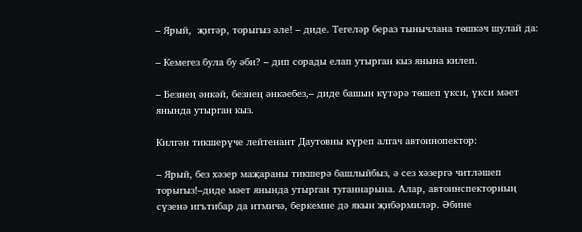– Ярый,  җитәр, торыгыз әле! – диде. Тегеләр бераз тынычлана төшкәч шулай да:

– Кемегез була бу әби? – дип сорады елап утырган кыз янына килеп.

– Безнең әнкәй, безнең әнкәебез,– диде башын күтәрә төшеп үкси, үкси мәет янында утырган кыз.

Килгән тикшерүче лейтенант Даутовны күреп алгач автоинопектор:

– Ярый, без хәзер маҗараны тикшерә башлыйбыз, ә сез хәзергә читләшеп торыгыз!–диде мәет янында утырган туганнарына. Алар, автоинспекторның сүзенә игътибар да итмичә, беркемне дә якын җибәрмиләр. Әбине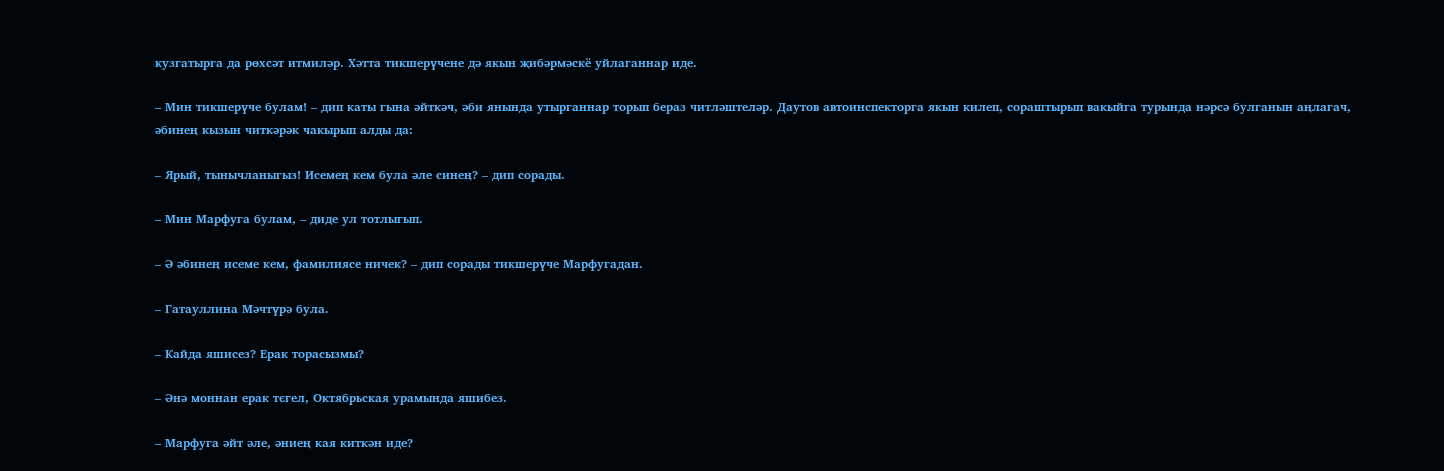кузгатырга да рөхсәт итмиләр. Хәтта тикшерүчене дә якын җибәрмәскё уйлаганнар иде.

– Мин тикшерүче булам! – дип каты гына әйткәч, әби янында утырганнар торып бераз читләштеләр. Даутов автоинспекторга якын килеп, сораштырып вакыйга турында нәрсә булганын аңлагач, әбинең кызын читкәрәк чакырып алды да:

– Ярый, тынычланыгыз! Исемең кем була әле синең? – дип сорады.

– Мин Марфуга булам, – диде ул тотлыгып.

– Ә әбинең исеме кем, фамилиясе ничек? – дип сорады тикшерүче Марфугадан.

– Гатауллина Мәчтүрә була.

– Кайда яшисез? Ерак торасызмы?

– Әнә моннан ерак тєгел, Октябрьская урамында яшибез.

– Марфуга әйт әле, әниең кая киткән иде?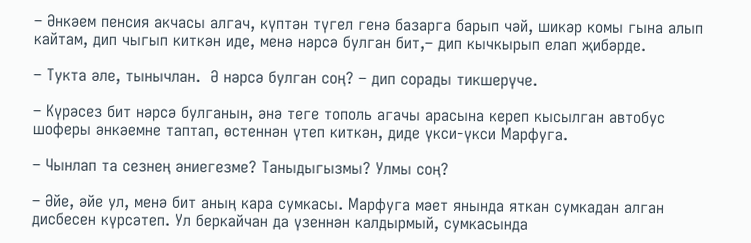– Әнкәем пенсия акчасы алгач, күптән түгел генә базарга барып чәй, шикәр комы гына алып кайтам, дип чыгып киткән иде, менә нәрсә булган бит,– дип кычкырып елап җибәрде.

– Тукта әле, тынычлан.  Ә нәрсә булган соң? – дип сорады тикшерүче.

– Күрәсез бит нәрсә булганын, әнә теге тополь агачы арасына кереп кысылган автобус шоферы әнкәемне таптап, өстеннән үтеп киткән, диде үкси-үкси Марфуга.

– Чынлап та сезнең әниегезме? Таныдыгызмы? Улмы соң?

– Әйе, әйе ул, менә бит аның кара сумкасы. Марфуга мәет янында яткан сумкадан алган дисбесен күрсәтеп. Ул беркайчан да үзеннән калдырмый, сумкасында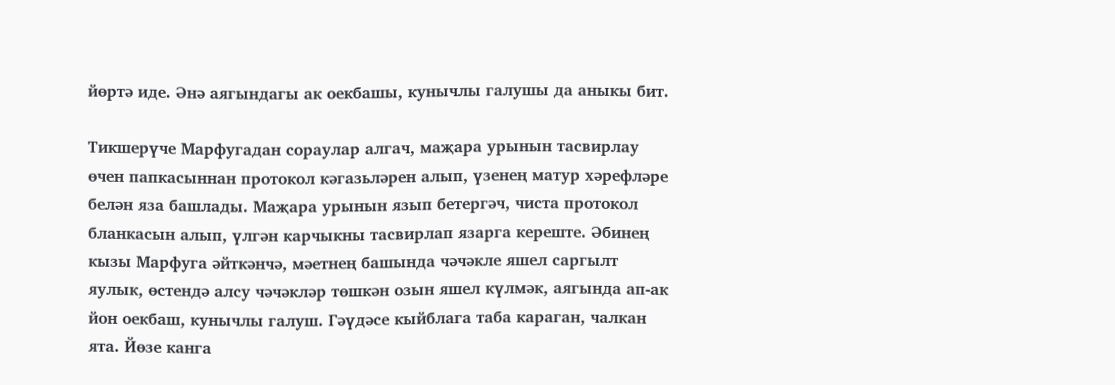йөртә иде. Әнә аягындагы ак оекбашы, кунычлы галушы да аныкы бит.

Тикшерүче Марфугадан сораулар алгач, маҗара урынын тасвирлау өчен папкасыннан протокол кәгазьләрен алып, үзенең матур хәрефләре белән яза башлады. Маҗара урынын язып бетергәч, чиста протокол бланкасын алып, үлгән карчыкны тасвирлап язарга кереште. Әбинең кызы Марфуга әйткәнчә, мәетнең башында чәчәкле яшел саргылт яулык, өстендә алсу чәчәкләр төшкән озын яшел күлмәк, аягында ап-ак йон оекбаш, кунычлы галуш. Гәүдәсе кыйблага таба караган, чалкан ята. Йөзе канга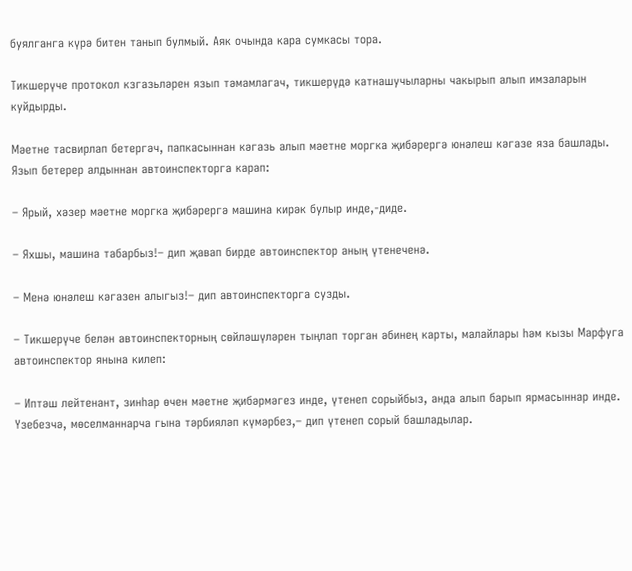буялганга күрә битен танып булмый. Аяк очында кара сумкасы тора.

Тикшерүче протокол кзгазьләрен язып тәмамлагач, тикшерүдә катнашучыларны чакырып алып имзаларын куйдырды.

Мәетне тасвирлап бетергәч, папкасыннан кәгазь алып мәетне моргка җибәрергә юнәлеш кәгазе яза башлады. Язып бетерер алдыннан автоинспекторга карап:

– Ярый, хәзер мәетне моргка җибәрергә машина кирәк булыр инде,-диде.

– Яхшы, машина табарбыз!– дип җавап бирде автоинспектор аның үтенеченә.

– Менә юнәлеш кәгазен алыгыз!– дип автоинспекторга сузды.

– Тикшерүче белән автоинспекторның сөйләшүләрен тыңлап торган әбинең карты, малайлары һәм кызы Марфуга автоинспектор янына килеп:

– Иптәш лейтенант, зинһар өчен мәетне җибәрмәгез инде, үтенеп сорыйбыз, анда алып барып ярмасыннар инде. Үзебезчә, мөселманнарча гына тәрбияләп күмәрбез,– дип үтенеп сорый башладылар.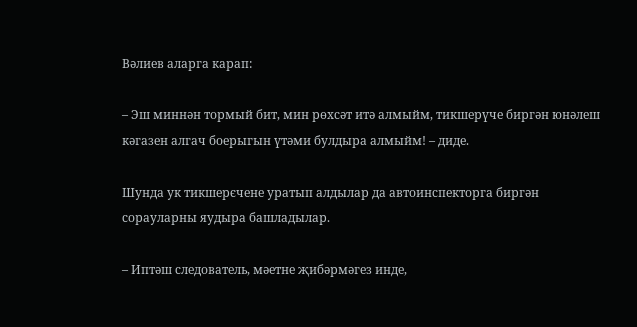Вәлиев аларга карап:

– Эш миннән тормый бит, мин рөхсәт итә алмыйм, тикшерүче биргән юнәлеш кәгазен алгач боерыгын үтәми булдыра алмыйм! – диде.

Шунда ук тикшерєчене уратып алдылар да автоинспекторга биргән сорауларны яудыра башладылар.

– Иптәш следователь, мәетне җибәрмәгез инде,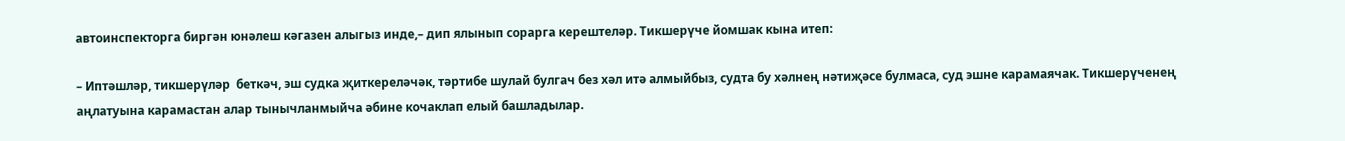автоинспекторга биргән юнәлеш кәгазен алыгыз инде,– дип ялынып сорарга керештеләр. Тикшерүче йомшак кына итеп:

– Иптәшләр, тикшерүләр  беткәч, эш судка җиткереләчәк, тәртибе шулай булгач без хәл итә алмыйбыз, судта бу хәлнең нәтиҗәсе булмаса, суд эшне карамаячак. Тикшерүченең аңлатуына карамастан алар тынычланмыйча әбине кочаклап елый башладылар.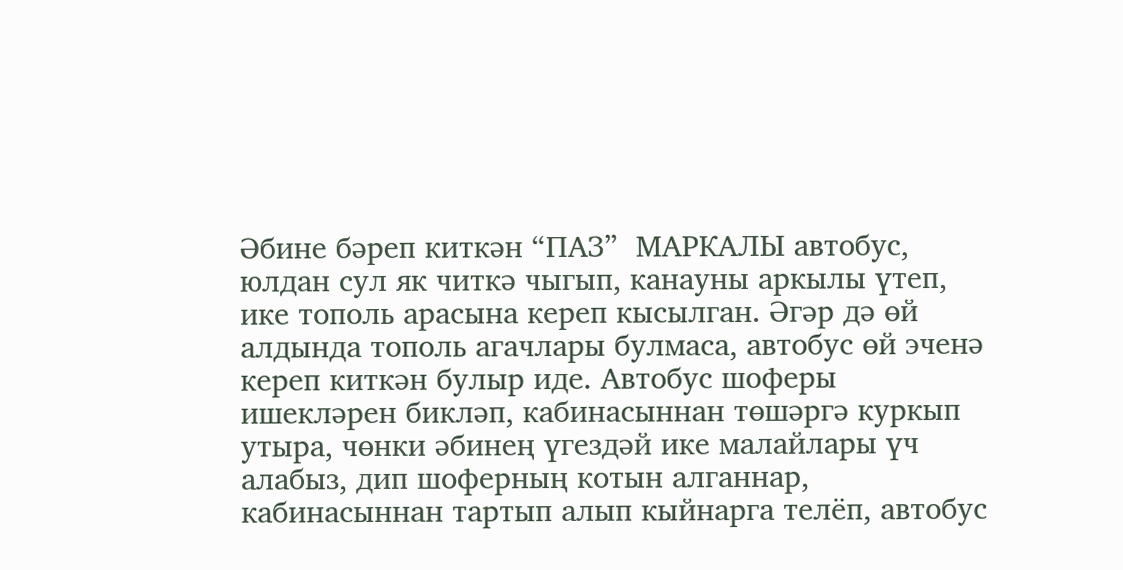Әбине бәреп киткән “ПАЗ”  МАРКАЛЫ автобус, юлдан сул як читкә чыгып, канауны аркылы үтеп, ике тополь арасына кереп кысылган. Әгәр дә өй алдында тополь агачлары булмаса, автобус өй эченә кереп киткән булыр иде. Автобус шоферы ишекләрен бикләп, кабинасыннан төшәргә куркып утыра, чөнки әбинең үгездәй ике малайлары үч алабыз, дип шоферның котын алганнар, кабинасыннан тартып алып кыйнарга телёп, автобус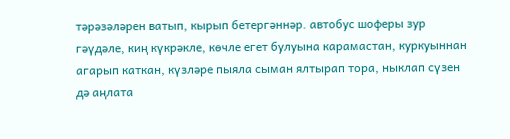тәрәзәләрен ватып, кырып бетергәннәр. автобус шоферы зур гәүдәле, киң күкрәкле, көчле егет булуына карамастан, куркуыннан агарып каткан, күзләре пыяла сыман ялтырап тора, ныклап сүзен дә аңлата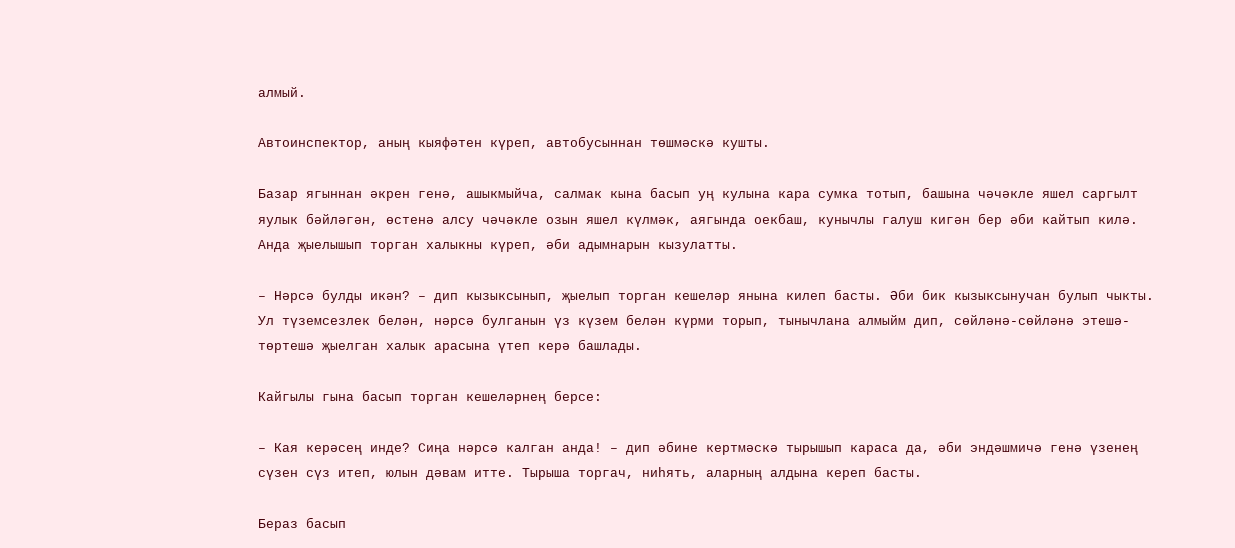алмый.

Автоинспектор, аның кыяфәтен күреп, автобусыннан төшмәскә кушты.

Базар ягыннан әкрен генә, ашыкмыйча, салмак кына басып уң кулына кара сумка тотып, башына чәчәкле яшел саргылт яулык бәйләгән, өстенә алсу чәчәкле озын яшел күлмәк, аягында оекбаш, кунычлы галуш кигән бер әби кайтып килә. Анда җыелышып торган халыкны күреп, әби адымнарын кызулатты.

– Нәрсә булды икән? – дип кызыксынып, җыелып торган кешеләр янына килеп басты. Әби бик кызыксынучан булып чыкты. Ул түземсезлек белән, нәрсә булганын үз күзем белән күрми торып, тынычлана алмыйм дип, сөйләнә-сөйләнә этешә-төртешә җыелган халык арасына үтеп керә башлады.

Кайгылы гына басып торган кешеләрнең берсе:

– Кая керәсең инде? Сиңа нәрсә калган анда! – дип әбине кертмәскә тырышып караса да, әби эндәшмичә генә үзенең сүзен сүз итеп, юлын дәвам итте. Тырыша торгач, ниһять, аларның алдына кереп басты.

Бераз басып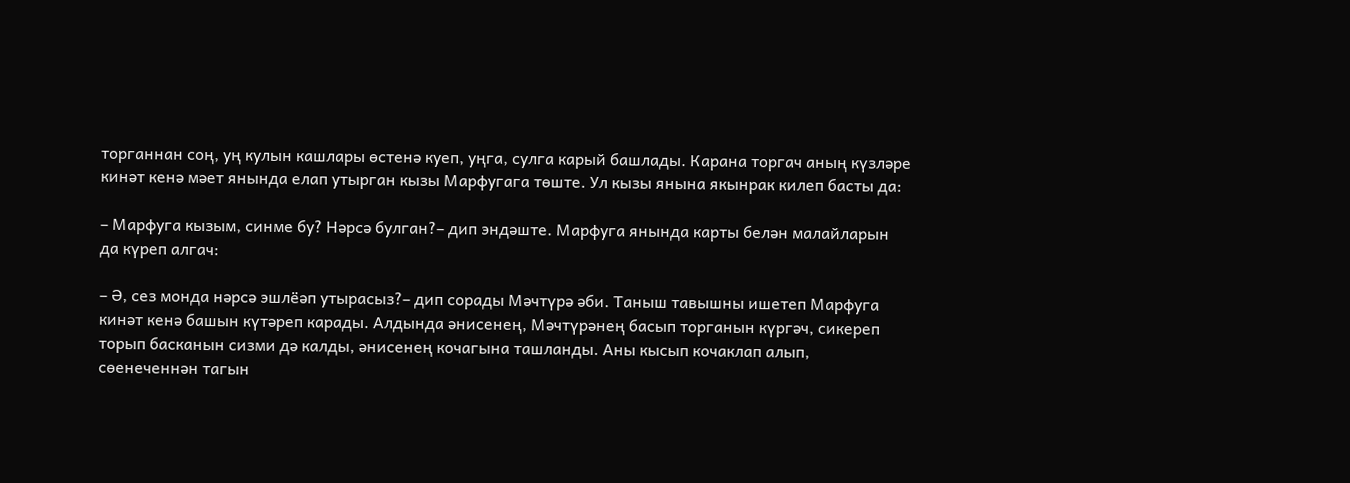торганнан соң, уң кулын кашлары өстенә куеп, уңга, сулга карый башлады. Карана торгач аның күзләре кинәт кенә мәет янында елап утырган кызы Марфугага төште. Ул кызы янына якынрак килеп басты да:

– Марфуга кызым, синме бу? Нәрсә булган?– дип эндәште. Марфуга янында карты белән малайларын да күреп алгач:

– Ә, сез монда нәрсә эшлёәп утырасыз?– дип сорады Мәчтүрә әби. Таныш тавышны ишетеп Марфуга кинәт кенә башын күтәреп карады. Алдында әнисенең, Мәчтүрәнең басып торганын күргәч, сикереп торып басканын сизми дә калды, әнисенең кочагына ташланды. Аны кысып кочаклап алып, сөенеченнән тагын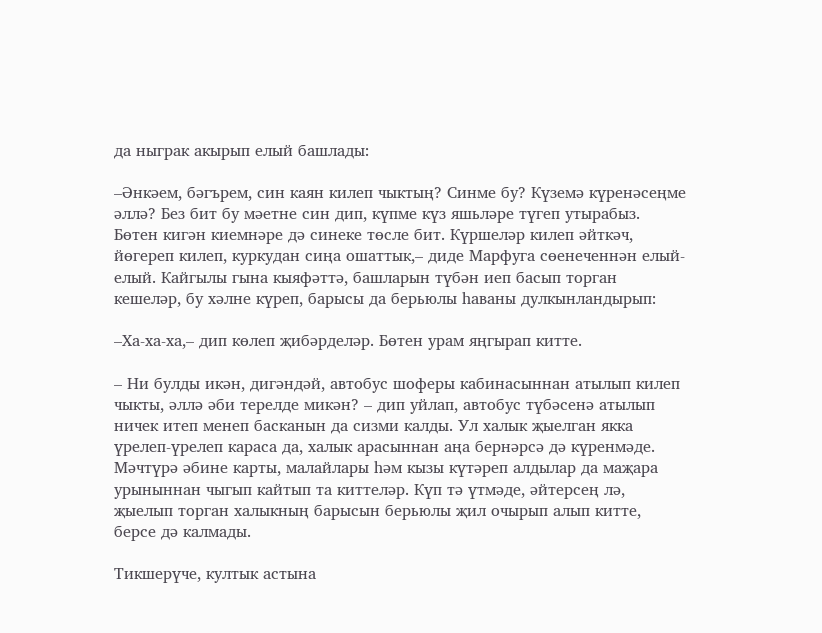да ныграк акырып елый башлады:

–Әнкәем, бәгърем, син каян килеп чыктың? Синме бу? Күземә күренәсеңме әллә? Без бит бу мәетне син дип, күпме күз яшьләре түгеп утырабыз. Бөтен кигән киемнәре дә синеке төсле бит. Күршеләр килеп әйткәч, йөгереп килеп, куркудан сиңа ошаттык,– диде Марфуга сөенеченнән елый-елый. Кайгылы гына кыяфәттә, башларын түбән иеп басып торган кешеләр, бу хәлне күреп, барысы да берьюлы һаваны дулкынландырып:

–Ха-ха-ха,– дип көлеп җибәрделәр. Бөтен урам яңгырап китте.

– Ни булды икән, дигәндәй, автобус шоферы кабинасыннан атылып килеп чыкты, әллә әби терелде микән? – дип уйлап, автобус түбәсенә атылып ничек итеп менеп басканын да сизми калды. Ул халык җыелган якка үрелеп-үрелеп караса да, халык арасыннан аңа бернәрсә дә күренмәде. Мәчтүрә әбине карты, малайлары һәм кызы күтәреп алдылар да маҗара урыныннан чыгып кайтып та киттеләр. Күп тә үтмәде, әйтерсең лә, җыелып торган халыкның барысын берьюлы җил очырып алып китте, берсе дә калмады.

Тикшерүче, култык астына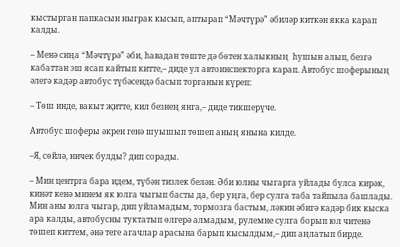кыстырган папкасын ныграк кысып, аптырап “Мәчтүрә” әбиләр киткән якка карап калды.

– Менә сиңа “Мәчтүрә” әби, һавадан төште дә бөтен халыкның  һушын алып, безгә кабаттан эш ясап кайтып китте,– диде ул автоинспекторга карап. Автобус шоферының әлегә кадәр автобус түбәсендә басып торганын күреп:

– Төш инде, вакыт җитте, кил безнең янга,– диде тикшерүче.

Автобус шоферы әкрен генә шуышып төшеп аның янына килде.

–Я, сөйлә, ничек булды? дип сорады.

– Мин центрга бара идем, түбән тизлек белән. Әби юлны чыгарга уйлады булса кирәк, кинәт кенә минем як юлга чыгып басты да, бер уңга, бер сулга таба тайпыла башлады. Мин аны юлга чыгар, дип уйламадым, тормозга бастым, ләкин әбигә кадәр бик кыска ара калды, автобусны туктатып өлгерә алмадым, рулемне сулга борып юл читенә төшеп киттем, әнә теге агачлар арасына барып кысылдым,– дип аңлатып бирде.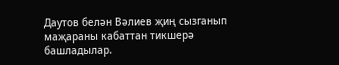Даутов белән Вәлиев җиң сызганып маҗараны кабаттан тикшерә башладылар.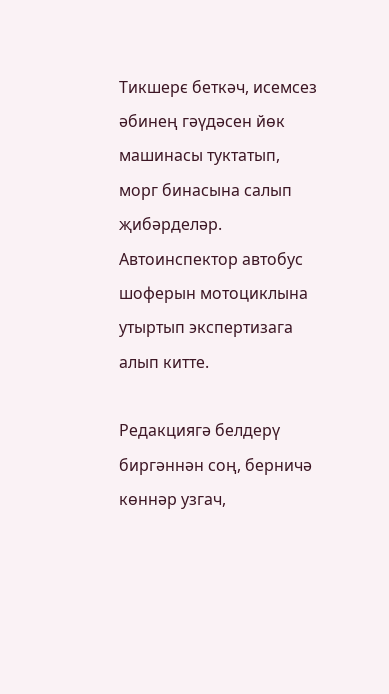Тикшерє беткәч, исемсез әбинең гәүдәсен йөк машинасы туктатып, морг бинасына салып җибәрделәр. Автоинспектор автобус шоферын мотоциклына утыртып экспертизага алып китте.

Редакциягә белдерү биргәннән соң, берничә көннәр узгач,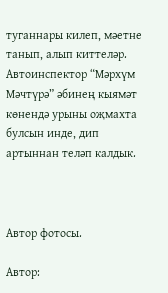туганнары килеп, мәетне танып, алып киттеләр. Автоинспектор “Мәрхүм Мәчтүрә” әбинең кыямәт көнендә урыны оҗмахта булсын инде, дип артыннан теләп калдык.



Автор фотосы.

Автор: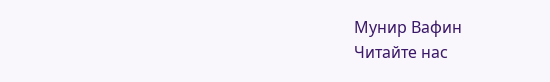Мунир Вафин
Читайте нас